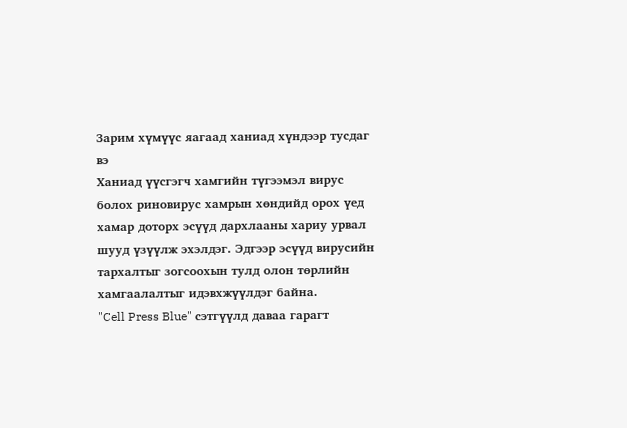Зарим хүмүүс яагаад ханиад хүндээр тусдаг вэ
Ханиад үүсгэгч хамгийн түгээмэл вирус болох риновирус хамрын хөндийд орох үед хамар доторх эсүүд дархлааны хариу урвал шууд үзүүлж эхэлдэг. Эдгээр эсүүд вирусийн тархалтыг зогсоохын тулд олон төрлийн хамгаалалтыг идэвхжүүлдэг байна.
"Cell Press Blue" сэтгүүлд даваа гарагт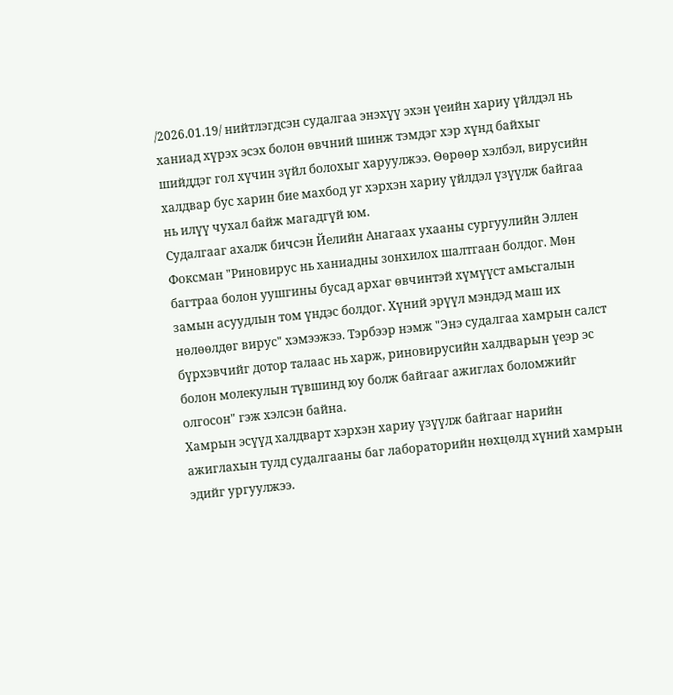/2026.01.19/ нийтлэгдсэн судалгаа энэхүү эхэн үеийн хариу үйлдэл нь ханиад хүрэх эсэх болон өвчний шинж тэмдэг хэр хүнд байхыг шийддэг гол хүчин зүйл болохыг харуулжээ. Өөрөөр хэлбэл, вирусийн халдвар бус харин бие махбод уг хэрхэн хариу үйлдэл үзүүлж байгаа нь илүү чухал байж магадгүй юм.
Судалгааг ахалж бичсэн Йелийн Анагаах ухааны сургуулийн Эллен Фоксман "Риновирус нь ханиадны зонхилох шалтгаан болдог. Мөн багтраа болон уушгины бусад архаг өвчинтэй хүмүүст амьсгалын замын асуудлын том үндэс болдог. Хүний эрүүл мэндэд маш их нөлөөлдөг вирус" хэмээжээ. Тэрбээр нэмж "Энэ судалгаа хамрын салст бүрхэвчийг дотор талаас нь харж, риновирусийн халдварын үеэр эс болон молекулын түвшинд юу болж байгааг ажиглах боломжийг олгосон" гэж хэлсэн байна.
Хамрын эсүүд халдварт хэрхэн хариу үзүүлж байгааг нарийн ажиглахын тулд судалгааны баг лабораторийн нөхцөлд хүний хамрын эдийг ургуулжээ.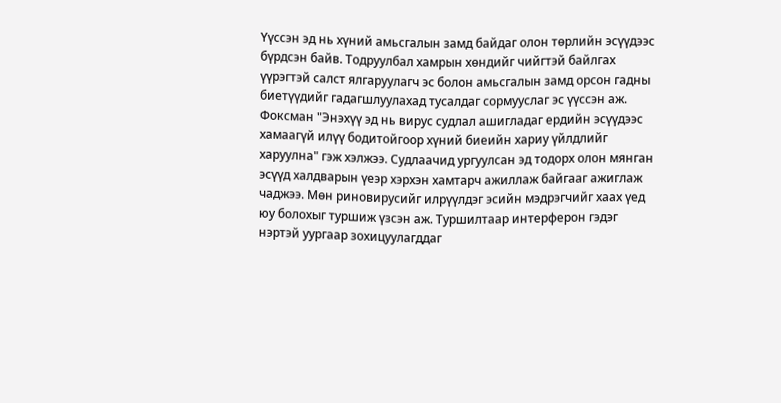Үүссэн эд нь хүний амьсгалын замд байдаг олон төрлийн эсүүдээс бүрдсэн байв. Тодруулбал хамрын хөндийг чийгтэй байлгах үүрэгтэй салст ялгаруулагч эс болон амьсгалын замд орсон гадны биетүүдийг гадагшлуулахад тусалдаг сормууслаг эс үүссэн аж.
Фоксман "Энэхүү эд нь вирус судлал ашигладаг ердийн эсүүдээс хамаагүй илүү бодитойгоор хүний биеийн хариу үйлдлийг харуулна" гэж хэлжээ. Судлаачид ургуулсан эд тодорх олон мянган эсүүд халдварын үеэр хэрхэн хамтарч ажиллаж байгааг ажиглаж чаджээ. Мөн риновирусийг илрүүлдэг эсийн мэдрэгчийг хаах үед юу болохыг туршиж үзсэн аж. Туршилтаар интерферон гэдэг нэртэй уургаар зохицуулагддаг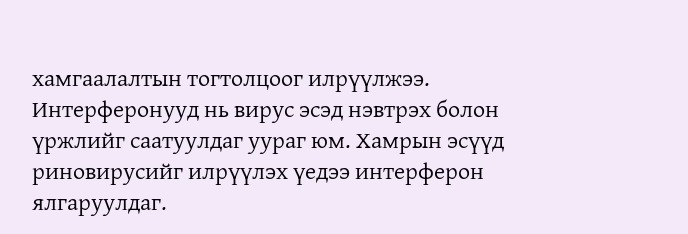хамгаалалтын тогтолцоог илрүүлжээ.
Интерферонууд нь вирус эсэд нэвтрэх болон үржлийг саатуулдаг уураг юм. Хамрын эсүүд риновирусийг илрүүлэх үедээ интерферон ялгаруулдаг.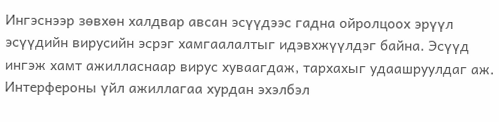Ингэснээр зөвхөн халдвар авсан эсүүдээс гадна ойролцоох эрүүл эсүүдийн вирусийн эсрэг хамгаалалтыг идэвхжүүлдэг байна. Эсүүд ингэж хамт ажилласнаар вирус хуваагдаж, тархахыг удаашруулдаг аж.
Интерфероны үйл ажиллагаа хурдан эхэлбэл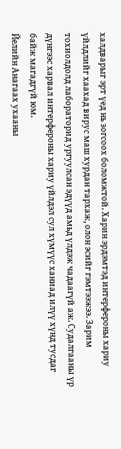халдварыг эрт үед нь зогсоох боломжтой. Харин эрдэмтэд интерфероны хариу үйлдлийг хаахад вирус маш хурдан тархаж, олон эсийг гэмтээжээ. Зарим тохиолдолд лабораторид ургуулсан эдүүд амьд үлдэж чадаагүй аж. Судалгааны үр дүнгээс харвал интерфероны хариу үйлдэл сул хүмүүс ханиад илүү хүнд тусдаг байж магадгүй юм.
Йелийн Анагаах ухааны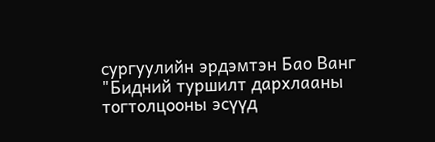сургуулийн эрдэмтэн Бао Ванг "Бидний туршилт дархлааны тогтолцооны эсүүд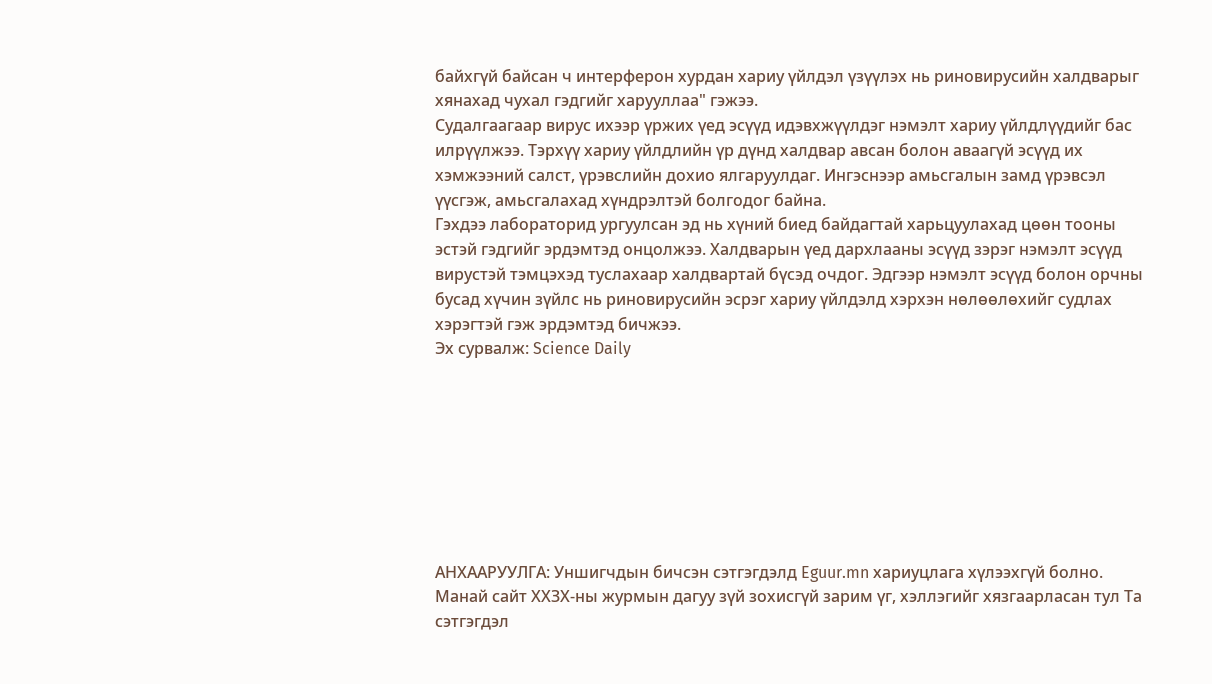байхгүй байсан ч интерферон хурдан хариу үйлдэл үзүүлэх нь риновирусийн халдварыг хянахад чухал гэдгийг харууллаа" гэжээ.
Судалгаагаар вирус ихээр үржих үед эсүүд идэвхжүүлдэг нэмэлт хариу үйлдлүүдийг бас илрүүлжээ. Тэрхүү хариу үйлдлийн үр дүнд халдвар авсан болон аваагүй эсүүд их хэмжээний салст, үрэвслийн дохио ялгаруулдаг. Ингэснээр амьсгалын замд үрэвсэл үүсгэж, амьсгалахад хүндрэлтэй болгодог байна.
Гэхдээ лабораторид ургуулсан эд нь хүний биед байдагтай харьцуулахад цөөн тооны эстэй гэдгийг эрдэмтэд онцолжээ. Халдварын үед дархлааны эсүүд зэрэг нэмэлт эсүүд вирустэй тэмцэхэд туслахаар халдвартай бүсэд очдог. Эдгээр нэмэлт эсүүд болон орчны бусад хүчин зүйлс нь риновирусийн эсрэг хариу үйлдэлд хэрхэн нөлөөлөхийг судлах хэрэгтэй гэж эрдэмтэд бичжээ.
Эх сурвалж: Science Daily








АНХААРУУЛГА: Уншигчдын бичсэн сэтгэгдэлд Eguur.mn хариуцлага хүлээхгүй болно. Манай сайт ХХЗХ-ны журмын дагуу зүй зохисгүй зарим үг, хэллэгийг хязгаарласан тул Та сэтгэгдэл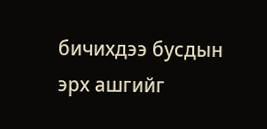бичихдээ бусдын эрх ашгийг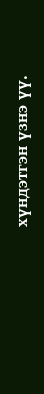хүндэтгэн үзнэ үү.